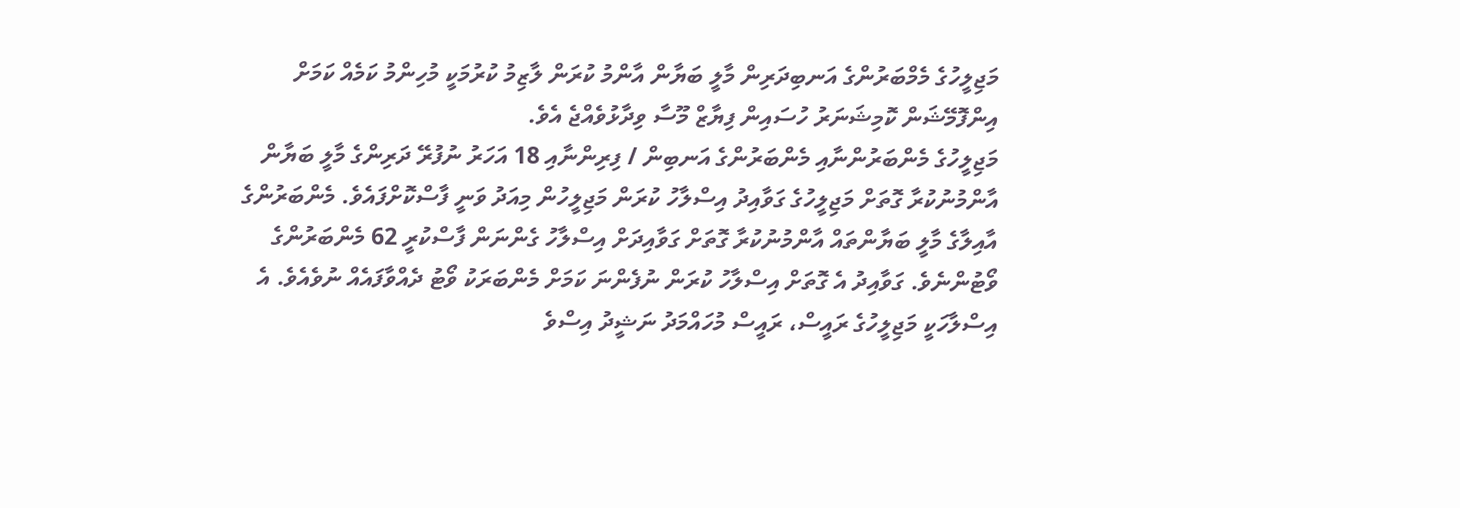މަޖިލީހުގެ މެމްބަރުންގެ އަނބިދަރިން މާލީ ބަޔާން އާންމު ކުރަން ލާޒިމު ކުރުމަކީ މުހިންމު ކަމެއް ކަމަށް އިންފޮމޭޝަން ކޮމިޝަނަރު ހުސައިން ފިޔާޒް މޫސާ ވިދާޅުވެއްޖެ އެވެ.
މަޖިލީހުގެ މެންބަރުންނާއި މެންބަރުންގެ އަނބިން / ފިރިންނާއި 18 އަހަރު ނުފުރޭ ދަރިންގެ މާލީ ބަޔާން އާންމުނުކުރާ ގޮތަށް މަޖިލީހުގެ ގަވާއިދު އިސްލާހު ކުރަން މަޖިލީހުން މިއަދު ވަނީ ފާސްކޮށްފައެވެ. މެންބަރުންގެ އާއިލާގެ މާލީ ބަޔާންތައް އާންމުނުކުރާ ގޮތަށް ގަވާއިދަށް އިސްލާހު ގެންނަން ފާސްކުރީ 62 މެންބަރުންގެ ވޯޓުންނެވެ. ގަވާއިދު އެ ގޮތަށް އިސްލާހު ކުރަން ނުފެންނަ ކަމަށް މެންބަރަކު ވޯޓު ދެއްވާފައެއް ނުވެއެވެ. އެ އިސްލާހަކީ މަޖިލީހުގެ ރައީސް، ރައީސް މުހައްމަދު ނަޝީދު އިސްވެ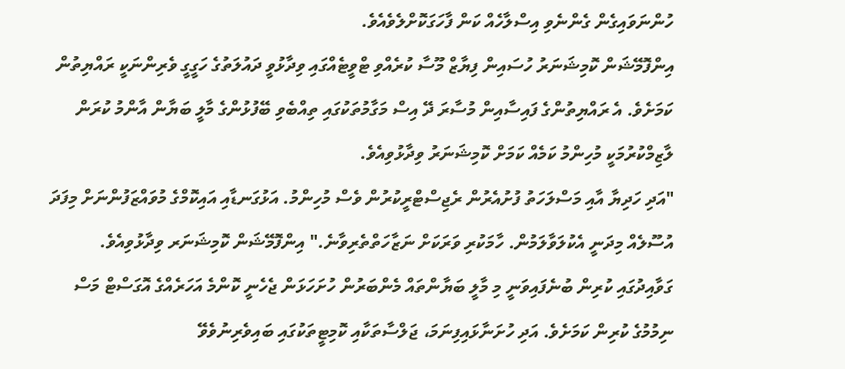ހުންނަވައިގެން ގެންނެވި އިސްލާހެއް ކަން ފާހަގަކޮށްލެވެއެވެ.
އިންފޮމޭޝަން ކޮމިޝަނަރު ހުސައިން ފިޔާޒް މޫސާ ކުރެއްވި ޓްވީޓެއްގައި ވިދާޅުވީ ދައުލަތުގެ ހަގީގީ ވެރިންނަކީ ރައްޔިތުން ކަމަށެވެ. އެ ރައްޔިތުންގެ ފައިސާއިން މުސާރަ ދޭ އިސް މަގާމުތަކުގައި ތިއްބެވި ބޭފުޅުންގެ މާލީ ބަޔާން އާންމު ކުރަން ލާޒިމްކުރުމަކީ މުހިންމު ކަމެއް ކަމަށް ކޮމިޝަނަރު ވިދާޅުވިއެވެ.
"އަދި ހަދިޔާ އާއި މަސްލަހަތު ފުށުއެރުން ރެޖިސްޓްރީކުރުން ވެސް މުހިންމު. އަޅުގަނޑާއި އައިކޮމްގެ މުވައްޒަފުންނަށް މިފަދަ އުސޫލެއް މިދަނީ އެކުލަވާލަމުން. ހާމަކުރި ވަރަކަށް ނަޒާހަތްތެރިވާނެ." އިންފޮމޭޝަން ކޮމިޝަނަރ ވިދާޅުވިއެވެ.
ގަވާއިދުގައި ކުރިން ބުނެފައިވަނީ މި މާލީ ބަޔާންތައް މެންބަރުން ހުށަހަޅަން ޖެހެނީ ކޮންމެ އަހަރެއްގެ އޮގަސްޓް މަސް ނިމުމުގެ ކުރިން ކަމަށެވެ. އަދި ހުށަނާޅައިފިނަމަ، ޖަލްސާތަކާއި ކޮމިޓީތަކުގައި ބައިވެރިނުވެވޭ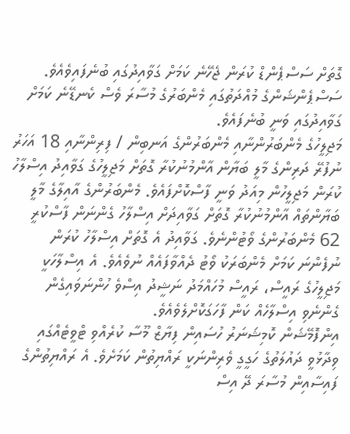ގޮތަށް ސަސްޕެންޑް ކުރަން ޖެހޭނެ ކަމަށް ގަވާއިދުގައި ބުނެފައިވެއެވެ. ސަސްޕެންޝަންގެ މުއްދަތުގައި މެންބަރުގެ މުސާރަ ވެސް ކެނޑޭނެ ކަމަށް ގަވާއިދުގައި ވަނީ ބުނެފައެވެ.
މަޖިލީހުގެ މެންބަރުންނާއި މެންބަރުންގެ އަނބިން / ފިރިންނާއި 18 އަހަރު ނުފުރޭ ދަރިންގެ މާލީ ބަޔާން އާންމުނުކުރާ ގޮތަށް މަޖިލީހުގެ ގަވާއިދު އިސްލާހު ކުރަން މަޖިލީހުން މިއަދު ވަނީ ފާސްކޮށްފައެވެ. މެންބަރުންގެ އާއިލާގެ މާލީ ބަޔާންތައް އާންމުނުކުރާ ގޮތަށް ގަވާއިދަށް އިސްލާހު ގެންނަން ފާސްކުރީ 62 މެންބަރުންގެ ވޯޓުންނެވެ. ގަވާއިދު އެ ގޮތަށް އިސްލާހު ކުރަން ނުފެންނަ ކަމަށް މެންބަރަކު ވޯޓު ދެއްވާފައެއް ނުވެއެވެ. އެ އިސްލާހަކީ މަޖިލީހުގެ ރައީސް، ރައީސް މުހައްމަދު ނަޝީދު އިސްވެ ހުންނަވައިގެން ގެންނެވި އިސްލާހެއް ކަން ފާހަގަކޮށްލެވެއެވެ.
އިންފޮމޭޝަން ކޮމިޝަނަރު ހުސައިން ފިޔާޒް މޫސާ ކުރެއްވި ޓްވީޓެއްގައި ވިދާޅުވީ ދައުލަތުގެ ހަގީގީ ވެރިންނަކީ ރައްޔިތުން ކަމަށެވެ. އެ ރައްޔިތުންގެ ފައިސާއިން މުސާރަ ދޭ އިސް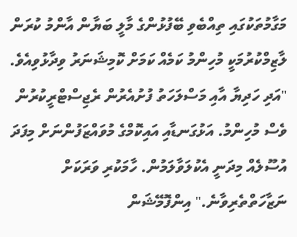މަގާމުތަކުގައި ތިއްބެވި ބޭފުޅުންގެ މާލީ ބަޔާން އާންމު ކުރަން ލާޒިމްކުރުމަކީ މުހިންމު ކަމެއް ކަމަށް ކޮމިޝަނަރު ވިދާޅުވިއެވެ.
"އަދި ހަދިޔާ އާއި މަސްލަހަތު ފުށުއެރުން ރެޖިސްޓްރީކުރުން ވެސް މުހިންމު. އަޅުގަނޑާއި އައިކޮމްގެ މުވައްޒަފުންނަށް މިފަދަ އުސޫލެއް މިދަނީ އެކުލަވާލަމުން. ހާމަކުރި ވަރަކަށް ނަޒާހަތްތެރިވާނެ." އިންފޮމޭޝަން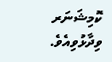ކޮމިޝަނަރ ވިދާޅުވިއެވެ.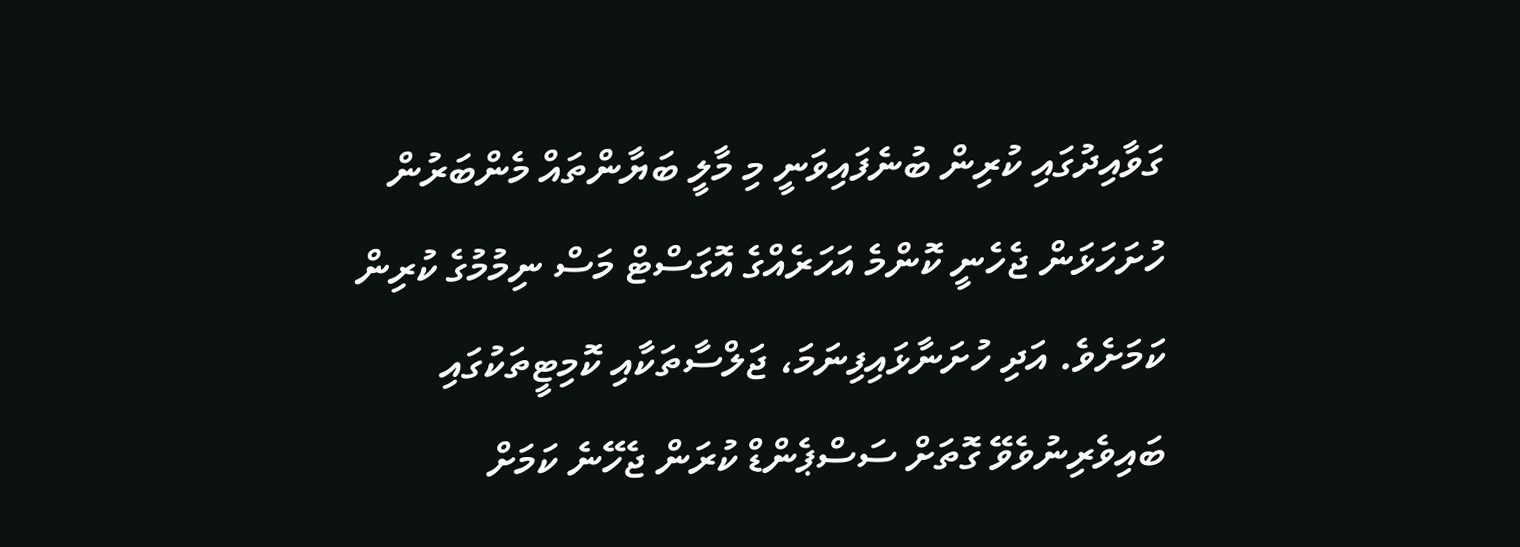ގަވާއިދުގައި ކުރިން ބުނެފައިވަނީ މި މާލީ ބަޔާންތައް މެންބަރުން ހުށަހަޅަން ޖެހެނީ ކޮންމެ އަހަރެއްގެ އޮގަސްޓް މަސް ނިމުމުގެ ކުރިން ކަމަށެވެ. އަދި ހުށަނާޅައިފިނަމަ، ޖަލްސާތަކާއި ކޮމިޓީތަކުގައި ބައިވެރިނުވެވޭ ގޮތަށް ސަސްޕެންޑް ކުރަން ޖެހޭނެ ކަމަށް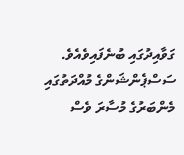ގަވާއިދުގައި ބުނެފައިވެއެވެ. ސަސްޕެންޝަންގެ މުއްދަތުގައި މެންބަރުގެ މުސާރަ ވެސް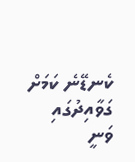ކެނޑޭނެ ކަމަށް ގަވާއިދުގައި ވަނީ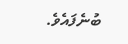ބުނެފައެވެ.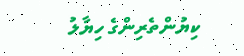ކިޔުންތެރިންގެ ހިޔާލު